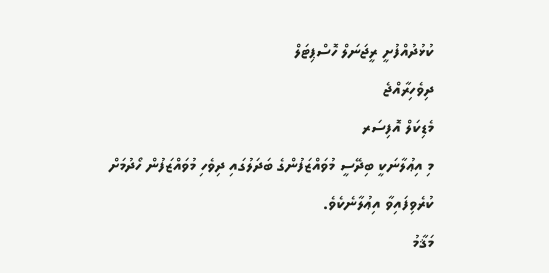ކުޅުދުއްފުށީ ރީޖަނަލް ހޮސްޕިޓަލް
ދިވެހިރާއްޖެ
މެޑިކަލް އޮފިސަރ
މި އިޢުލާނަކީ ބިދޭސީ މުވައްޒަފުންގެ ބަދަލުގައި ދިވެހި މުވައްޒަފުން ހޯދުމަށް ކުރެވިފައިވާ އިޢުލާނެކެވެ.
މަޤާމު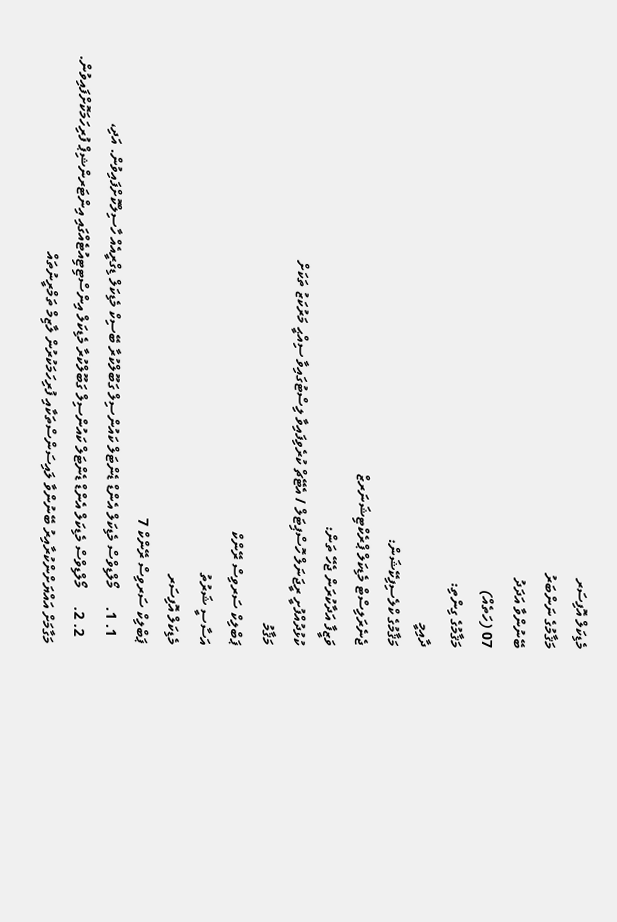މެޑިކަލް އޮފިސަރ
މަޤާމުގެ ނަންބަރު
ބޭނުންވާ އަދަދު
07 (ހަތެއް)
މަޤާމުގެ ގިންތި:
ދާއިމީ
މަޤާމުގެ ކްލެސިފިކޭޝަން:
ޖެނެރަލިސްޓް މެޑިކަލް ޕްރެކްޓިޝަނަރޒް
ވަޒީފާ އަދާކުރަން ޖެހޭ ތަން:
ކުޅުދުއްފުށީ ރީޖަނަލް ހޮސްޕިޓަލް / އެޓޭޗް ކުރެވިފައިވާ ލިސްޓުގައިވާ ސިއްޙީ މަރުކަޒު ތަކަށް
މަޤާމު
ޕަބްލިކް ސަރވިސް ރޭންކް
އަސާސީ ޝަރުތު
މެޑިކަލް އޮފިސަރ
ޕަބްލިކް ސަރވިސް ރޭންކް 7
  1. 1.     މޯލްޑިވްސް މެޑިކަލް އެންޑް ޑެންޓަލް ކައުންސިލް ގަބޫލްކުރާ ބޭސިކް މެޑިކަލް ޑިގްރީއެއް ހާސިލްކޮށްފައިވުން. އަދި،
  2. 2.     މޯލްޑިވްސް މެޑިކަލް އެންޑް ޑެންޓަލް ކައުންސިލް ގަބޫލްކުރާ މެޑިކަލް އިންސްޓިޓިއުޓެއްގައި އިންޓަރންޝިޕް ފުރިހަމަކޮށްފައިވުން.
މަގާމަށް އައްޔަށްންކުރާއިރު ބޭނުންވާ ލައިސަންސްތަކާއި ފުރިހަމަކުރުން ލާޒިމް ތަމްރީނުތައް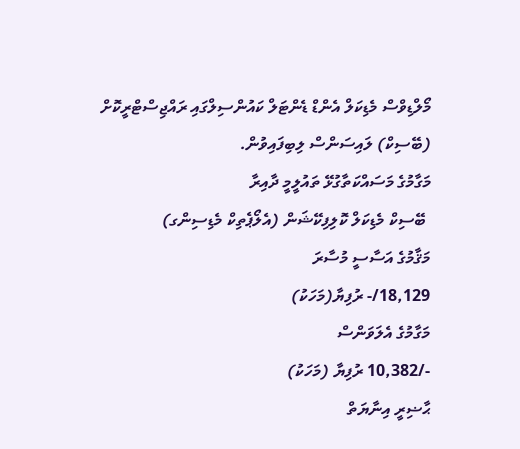މޯލްޑިވްސް މެޑިކަލް އެންޑް ޑެންޓަލް ކައުންސިލްގައި ރައްޖިސްޓްރީކޮށް (ބޭސިކް) ލައިސަންސް ލިބިފައިވުން.
މަގާމުގެ މަސައްކަތާގުޅޭ ތައުލީމީ ދާއިރާ
 ބޭސިކް މެޑިކަލް ކޮލިފިކޭޝަން (އެލޯޕެތިކް މެޑިސިންގ)
މަޤާމުގެ އަސާސީ މުސާރަ
18,129/- ރުފިޔާ(މަހަކު)
މަގާމުގެ އެލަވަންސް
-/10,382 ރުފިޔާ (މަހަކު)
ޙާޟިރީ އިނާޔަތް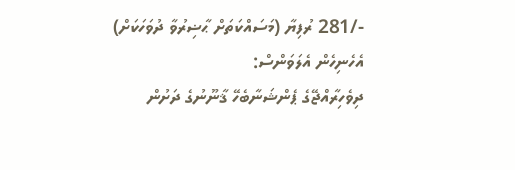-/281 ރުފިޔާ (މަސައްކަތަށް ޙާޟިރުވާ ދުވަހަކަށް)
އެހެނިހެން އެލަވަންސް:
ދިވެހިރާއްޖޭގެ ޕެންޝަނާބެހޭ ޤާނޫނުގެ ދަށުން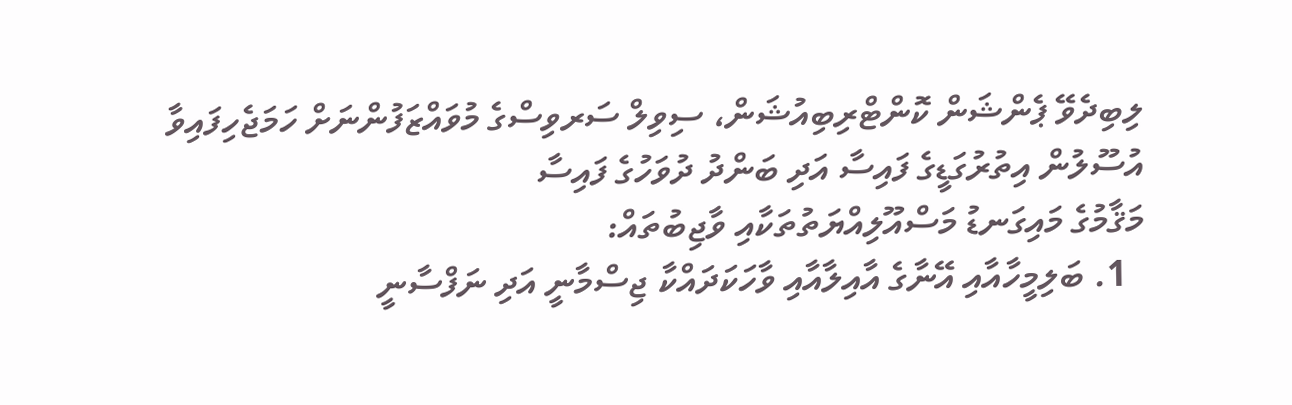ލިބިދެވޭ ޕެންޝަން ކޮންޓްރިބިއުޝަން، ސިވިލް ސަރވިސްގެ މުވައްޒަފުންނަށް ހަމަޖެހިފައިވާ އުސޫލުން އިތުރުގަޑީގެ ފައިސާ އަދި ބަންދު ދުވަހުގެ ފައިސާ
މަޤާމުގެ މައިގަނޑު މަސްއޫލިއްޔަތުތަކާއި ވާޖިބުތައް:
  1. ބަލިމީހާއާއި އޭނާގެ އާއިލާއާއި ވާހަކަދައްކާ ޖިސްމާނީ އަދި ނަފްސާނީ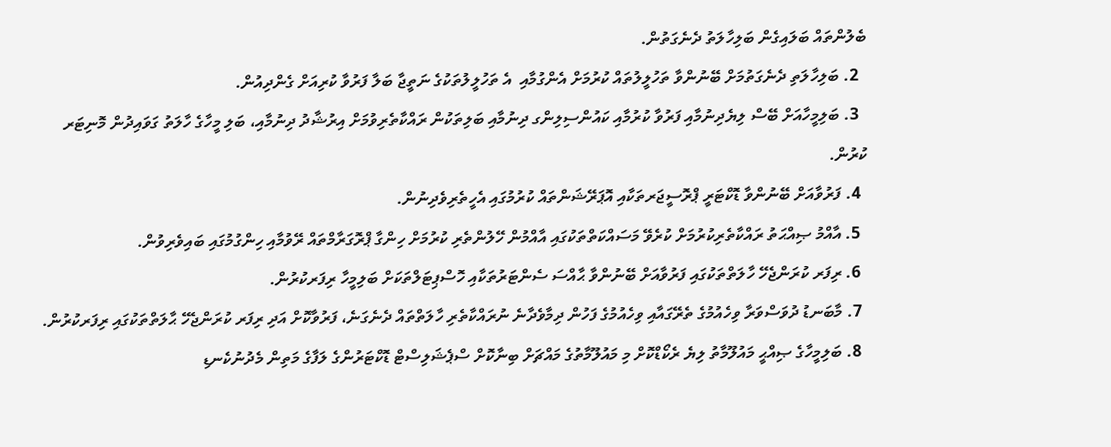ބެލުންތައް ބަލައިގެން ބަލިހާލަތު ދެނެގަތުން.
  2. ބަލިހާލަތި ދެނެގަތުމަށް ބޭނުންވާ ތަހުލީލުތައް ކުރުމަށް އެންގުމާއި  އެ ތަހުލީލުތަކުގެ ނަތީޖާ ބަލާ ފަރުވާ ކުރިއަށް ގެންދިއުން.
  3. ބަލިމީހާއަށް ބޭސް ލިޔެދިނުމާއި ފަރުވާ ކުރުމާއި ކައުންސިލިންގ ދިނުމާއި ބަލިތަކުން ރައްކާތެރިވުމަށް އިރުޝާދު ދިނުމާއި، ބަލި މީހާގެ ހާލަތު ގަވައިދުން މޮނިޓަރ ކުރުން.
  4. ފަރުވާއަށް ބޭނުންވާ ޑޮކްޓަރީ ޕްރޮސީޖަރތަކާއި އޮޕަރޭޝަންތައް ކުރުމުގައި އެހީތެރިވެދިނުން.
  5. އާއްމު ޞިއްޙަތު ރައްކާތެރިކުރުމަށް ކުރެވޭ މަސައްކަތްތަކުގައި އާއްމުން ހޭލުންތެރި ކުރުމަށް ހިންގާ ޕްރޮގަރާމްތައް ރޭވުމާއި ހިންގުމުގައި ބައިވެރިވުން.
  6. ރިފަރ ކުރަންޖެހޭ ހާލަތްތަކުގައި ފަރުވާއަށް ބޭނުންވާ ޙާއްސަ ސެންޓަރުތަކާއި ހޮސްޕިޓަލްތަކަށް ބަލިމީހާ ރިފަރކުރުން.
  7. މާބަނޑު ދުވަސްވަރާ ވިހެއުމުގެ ތެރޭގައާއި ވިހެއުމުގެ ފަހުން ދިމާވެދާނެ ނުރައްކާތެރި ހާލަތްތައް ދެނެގަނެ، ފަރުވާކޮށް އަދި ރިފަރ ކުރަންޖެހޭ ޙާލަތްތަކުގައި ރިފަރކުރުން.
  8. ބަލިމީހާގެ ޞިއްޙީ މައުލޫމާތު ލިޔެ ރެކޯޑްކޮށް މި މައުލޫމާތުގެ މައްޗަށް ބިނާކޮށް ސްޕެޝަލިސްޓް ޑޮކްޓަރުންގެ ލަފާގެ މަތިން މެދުނުކެނޑި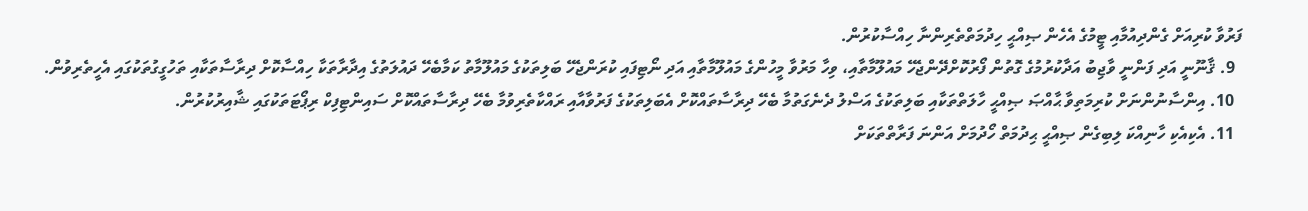ފަރުވާ ކުރިއަށް ގެންދިއުމާއި ޓީމުގެ އެހެން ޞިއްޙީ ހިދުމަތްތެރިންނާ ހިއްސާކުރުން.
  9. ޤާނޫނީ އަދި ފަންނީ ވާޖިބު އަދާކުރުމުގެ ގޮތުން ފޯރުކޮށްދޭންޖެހޭ މައުލޫމާތާއި، ވިހާ މަރުވާ މީހުންގެ މައުލޫމާތާއި އަދި ނޯޓިފައި ކުރަންޖެހޭ ބަލިތަކުގެ މައުލޫމާތު ކަމާބެހޭ ދައުލަތުގެ އިދާރާތަކާ ހިއްސާކޮށް ދިރާސާތަކާއި ތަހުގީގުތަކުގައި އެހީތެރިވުން.
  10. އިންސާނުންނަށް ކުރިމަތިވާ ޙާއްޞަ ޞިއްޙީ ހާލަތްތަކާއި ބަލިތަކުގެ އަސްލު ދެނެގަތުމާ ބެހޭ ދިރާސާތައްކޮށް އެބަލިތަކުގެ ފަރުވާއާއި ރައްކާތެރިވުމާ ބެހޭ ދިރާސާތައްކޮށް ސައިންޓިފިކް ރިޕޯޓަތަކުގައި ޝާއިރުކުރުން.
  11. އެކިއެކި ހާނިއްކަ ލިބިގެން ޞިއްޙީ ޙިދުމަތް ހޯދުމަށް އަންނަ ފަރާތްތަކަށް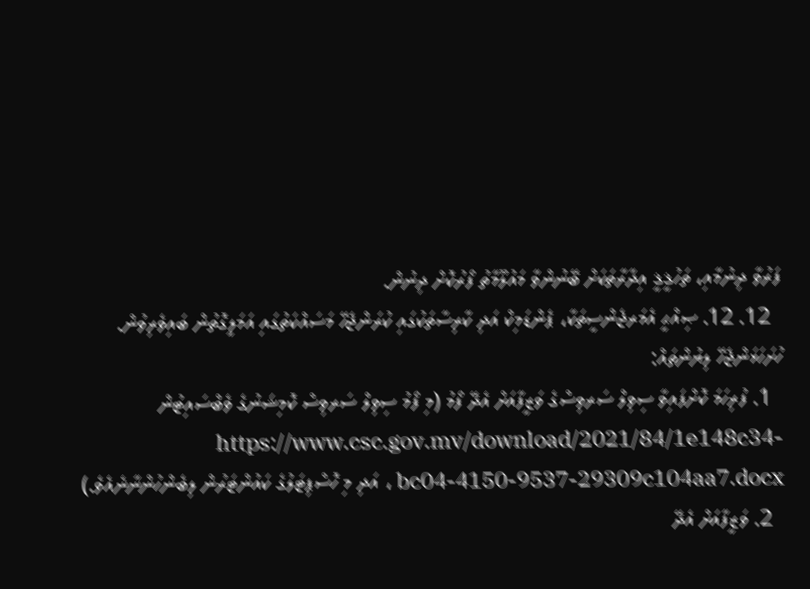ފަރުވާ ދިނުމާއި، ތަހުޤީޤީ އިދާރާތަކަށް ބޭނުންވާ މައުލޫމާތު ފޯރުކޮށް ދިނުން.
  12. 12. ޞިއްޙީ އެމަރޖެންސީތަކާ، ޕެންޑަމިކް އަދި ކާރިސާތަކުގައި ކުރަންޖެހޭ މަސައްކަތުގައި އަމަލީގޮތުން ބައިވެރިވުން.
ހުށަހަޅަންޖެހޭ ލިޔުންތައް:
  1. ފުރިހަމަ ކޮށްފައިވާ ސިވިލް ސަރވިސްގެ ވަޒީފާއަށް އެދޭ ފޯމު (މި ފޯމު ސިވިލް ސަރވިސް ކޮމިޝަނުގެ ވެބްސައިޓުން https://www.csc.gov.mv/download/2021/84/1e148c34-bc04-4150-9537-29309c104aa7.docx ، އަދި މި ހޮސްޕިޓަލުގެ ކައުންޓަރުން ލިބެންހުންނާނެއެވެ.)
  2. ވަޒީފާއަށް އެދޭ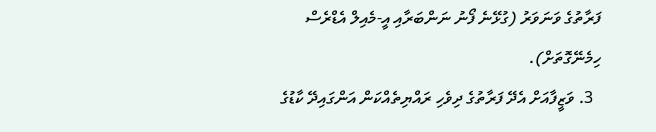ފަރާތުގެ ވަނަވަރު (ގުޅޭނެ ފޯނު ނަންބަރާއި އީ-މެއިލް އެޑްރެސް ހިމެނޭގޮތަށް).
  3. ވަޒީފާއަށް އެދޭ ފަރާތުގެ ދިވެހި ރައްޔިތެއްކަން އަންގައިދޭ ކާޑުގެ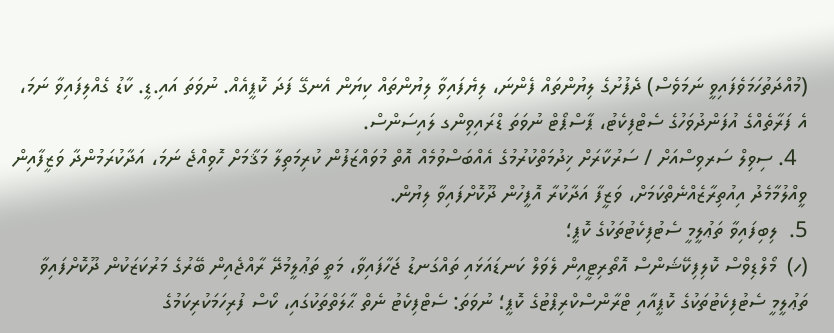(މުއްދަތުހަމަވެފައިވީ ނަމަވެސް) ދެފުށުގެ ލިޔުންތައް ފެންނަ، ލިޔެފައިވާ ލިޔުންތައް ކިޔަން އެނގޭ ފަދަ ކޮޕީއެއް. ނުވަތަ އައި.ޑީ. ކާޑު ގެއްލިފައިވާ ނަމަ، އެ ފަރާތެއްގެ އުފަންދުވަހުގެ ސެޓްފިކެޓު، ޕާސްޕޯޓް ނުވަތަ ޑްރައިވިންގ ލައިސަންސް.
  4. ސިވިލް ސަރވިސްއަށް / ސަރުކާރަށް ޚިދުމަތްކުރުމުގެ އެއްބަސްވުމެއް އޮތް މުވައްޒަފުން ކުރިމަތިލާ މަޤާމަށް ހޮވިއްޖެ ނަމަ، އަދާކުރަމުންދާ ވަޒީފާއިން ވީއްލުމާމެދު އިއުތިރާޒެއްނެތްކަމަށް، ވަޒީފާ އަދާކުރާ އޮފީހުން ދޫކޮށްފައިވާ ލިޔުން.
5.  ލިބިފައިވާ ތަޢުލީމީ ސެޓުފިކެޓުތަކުގެ ކޮޕީ؛
(ހ)  މޯލްޑިވްސް ކޮލިފިކޭޝަންސް އޮތޯރިޓީއިން ލެވަލް ކަނޑައަޅައި ތައްގަނޑު ޖަހާފައިވާ، މަތީ ތަޢުލީމުދޭ ރާއްޖެއިން ބޭރުގެ މަރުކަޒަކުން ދޫކޮށްފައިވާ ތަޢުލީމީ ސެޓުފިކެޓުތަކުގެ ކޮޕީއާއި ޓްރާންސްކްރިޕްޓުގެ ކޮޕީ؛ ނުވަތަ: ސެޓްފިކެޓު ނެތް ޙާލަތްތަކުގައި، ކޯސް ފުރިހަމަކުރިކަމުގެ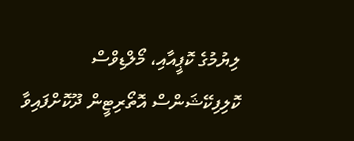ލިޔުމުގެ ކޮޕީއާއި، މޯލްޑިވްސް ކޮލިފިކޭޝަންސް އޮތޯރިޓީން ދޫކޮށްފައިވާ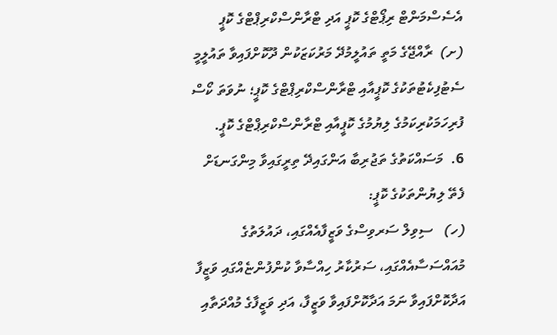އެސެސްމަންޓް ރިޕޯޓްގެ ކޮޕީ އަދި ޓްރާންސްކްރިޕްޓްގެ ކޮޕީ
(ށ)  ރާއްޖޭގެ މަތީ ތައުލީމުދޭ މަރުކަޒަކުން ދޫކޮށްފައިވާ ތައުލީމީ ސެޓުފިކެޓުތަކުގެ ކޮޕީއާއި ޓްރާންސްކްރިޕްޓްގެ ކޮޕީ؛ ނުވަތަ ކޯސް ފުރިހަމަކުރިކަމުގެ ލިޔުމުގެ ކޮޕީއާއި ޓްރާންސްކްރިޕްޓްގެ ކޮޕީ.
6.  މަސައްކަތުގެ ތަޖުރިބާ އަންގައިދޭ ތިރީގައިވާ މިންގަނޑަށް ފެތޭ ލިޔުންތަކުގެ ކޮޕީ:
(ހ)   ސިވިލް ސަރވިސްގެ ވަޒީފާއެއްގައި، ދައުލަތުގެ މުއައްސަސާއެއްގައި، ސަރުކާރު ހިއްސާވާ ކުންފުންޏެއްގައި ވަޒީފާ އަދާކޮށްފައިވާ ނަމަ އަދާކޮށްފައިވާ ވަޒީފާ، އަދި ވަޒީފާގެ މުއްދަތާއި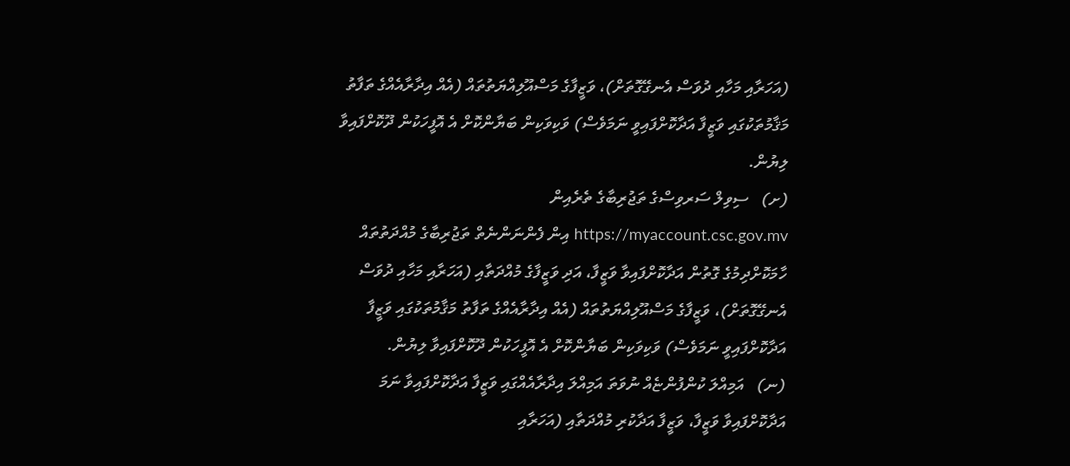(އަހަރާއި މަހާއި ދުވަސް އެނގޭގޮތަށް)، ވަޒީފާގެ މަސްއޫލިއްޔަތުތައް (އެއް އިދާރާއެއްގެ ތަފާތު މަޤާމުތަކުގައި ވަޒީފާ އަދާކޮށްފައިވީ ނަމަވެސް) ވަކިވަކިން ބަޔާންކޮށް އެ އޮފީހަކުން ދޫކޮށްފައިވާ ލިޔުން.
(ށ)   ސިވިލް ސަރވިސްގެ ތަޖުރިބާގެ ތެރެއިން https://myaccount.csc.gov.mv އިން ފެންނަންނެތް ތަޖުރިބާގެ މުއްދަތުތައް ހާމަކޮށްދިމުގެ ގޮތުން އަދާކޮށްފައިވާ ވަޒީފާ، އަދި ވަޒީފާގެ މުއްދަތާއި (އަހަރާއި މަހާއި ދުވަސް އެނގޭގޮތަށް)، ވަޒީފާގެ މަސްއޫލިއްޔަތުތައް (އެއް އިދާރާއެއްގެ ތަފާތު މަޤާމުތަކުގައި ވަޒީފާ އަދާކޮށްފައިވީ ނަމަވެސް) ވަކިވަކިން ބަޔާންކޮށް އެ އޮފީހަކުން ދޫކޮށްފައިވާ ލިޔުން.
(ނ)   އަމިއްލަ ކުންފުންޏެއް ނުވަތަ އަމިއްލަ އިދާރާއެއްގައި ވަޒީފާ އަދާކޮށްފައިވާ ނަމަ އަދާކޮށްފައިވާ ވަޒީފާ، ވަޒީފާ އަދާކުރި މުއްދަތާއި (އަހަރާއި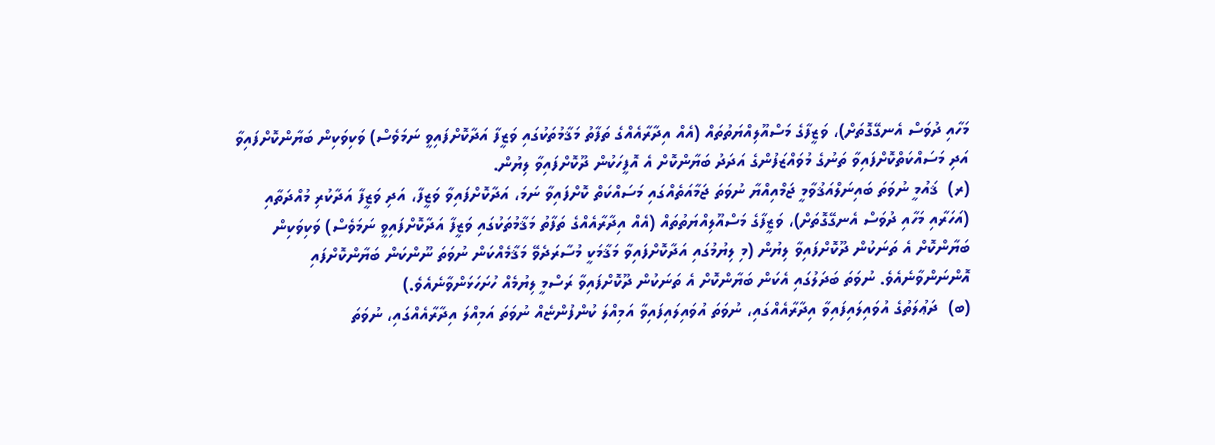މަހާއި ދުވަސް އެނގޭގޮތަށް)، ވަޒީފާގެ މަސްއޫލިއްޔަތުތައް (އެއް އިދާރާއެއްގެ ތަފާތު މަޤާމުތަކުގައި ވަޒީފާ އަދާކޮށްފައިވީ ނަމަވެސް) ވަކިވަކިން ބަޔާންކޮށްފައިވާ އަދި މަސައްކަތްކޮށްފައިވާ ތަނުގެ މުވައްޒަފުންގެ އަދަދު ބަޔާންކޮށް އެ އޮފީހަކުން ދޫކޮށްފައިވާ ލިޔުން.
(ރ)  ޤައުމީ ނުވަތަ ބައިނަލްއަޤުވާމީ ޖަމްއިއްޔާ ނުވަތަ ޖަމާއަތެއްގައި މަސައްކަތް ކޮށްފައިވާ ނަމަ، އަދާކޮށްފައިވާ ވަޒީފާ، އަދި ވަޒީފާ އަދާކުރި މުއްދަތާއި (އަހަރާއި މަހާއި ދުވަސް އެނގޭގޮތަށް)، ވަޒީފާގެ މަސްއޫލިއްޔަތުތައް (އެއް އިދާރާއެއްގެ ތަފާތު މަޤާމުތަކުގައި ވަޒީފާ އަދާކޮށްފައިވީ ނަމަވެސް) ވަކިވަކިން ބަޔާންކޮށް އެ ތަނަކުން ދޫކޮށްފައިވާ ލިޔުން (މި ލިޔުމުގައި އަދާކޮށްފައިވާ މަޤާމަކީ މުސާރަދެވޭ މަޤާމެއްކަން ނުވަތަ ނޫންކަން ބަޔާންކޮށްފައި އޮންނަންވާނެއެވެ. ނުވަތަ ބަދަލުގައި އެކަން ބަޔާންކޮށް އެ ތަނަކުން ދޫކޮށްފައިވާ ރަސްމީ ލިޔުމެއް ހުށަހަޅަންވާނެއެވެ.)
(ބ)  ދަޢުލަތުގެ އުވައިލައިފައިވާ އިދާރާއެއްގައި، ނުވަތަ އުވައިލައިފައިވާ އަމިއްލަ ކުންފުންޏެއް ނުވަތަ އަމިއްލަ އިދާރާއެއްގައި، ނުވަތަ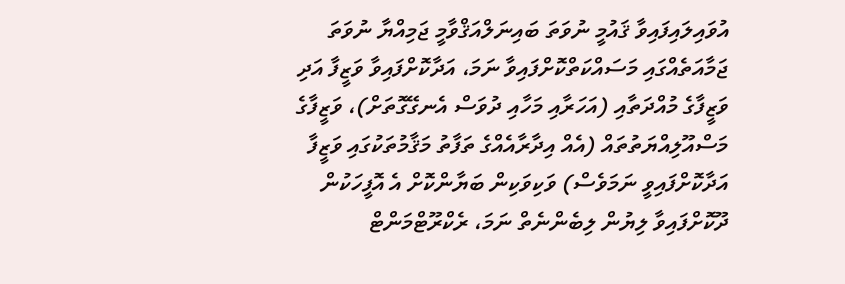އުވައިލައިފައިވާ ޤައުމީ ނުވަތަ ބައިނަލްއަޤްވާމީ ޖަމިއްޔާ ނުވަތަ ޖަމާއަތެއްގައި މަސައްކަތްކޮށްފައިވާ ނަމަ، އަދާކޮށްފައިވާ ވަޒީފާ އަދި ވަޒީފާގެ މުއްދަތާއި (އަހަރާއި މަހާއި ދުވަސް އެނގޭގޮތަށް)، ވަޒީފާގެ މަސްއޫލިއްޔަތުތައް (އެއް އިދާރާއެއްގެ ތަފާތު މަޤާމުތަކުގައި ވަޒީފާ އަދާކޮށްފައިވީ ނަމަވެސް) ވަކިވަކިން ބަޔާންކޮށް އެ އޮފީހަކުން ދޫކޮށްފައިވާ ލިޔުން ލިބެންނެތް ނަމަ، ރެކްރޫޓްމަންޓް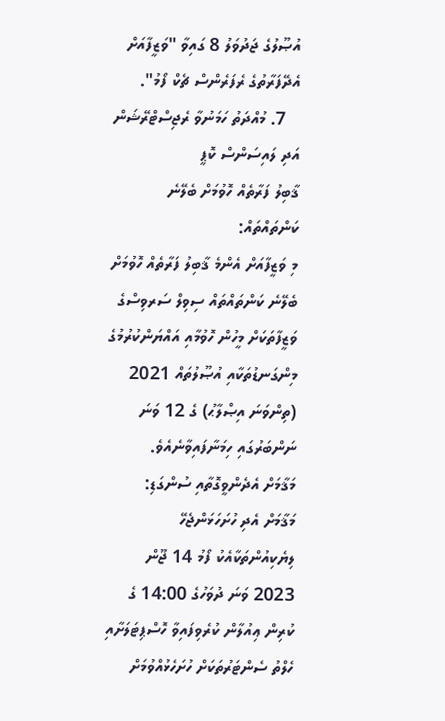އުޞޫލުގެ ޖަދުވަލު 8 ގައިވާ "ވަޒީފާއަށް އެދޭފަރާތުގެ ރެފަރެންސް ޗެކް ފޯމު".
   7. މުއްދަތު ހަމަނުވާ ރެޖިސްޓްރޭޝަން އަދި ލައިސަންސް ކޮޕީ
ޤާބިލު ފަރާތެއް ހޮވުމަށް ބެލޭނެ ކަންތައްތައް:
މި ވަޒީފާއަށް އެންމެ ޤާބިލު ފަރާތެއް ހޮވުމަށް ބެލޭނެ ކަންތައްތައް ސިވިލް ސަރވިސްގެ ވަޒީފާތަކަށް މީހުން ހޮވުމާއި އައްޔަންކުރުމުގެ މިންގަނޑުތަކާއި އުޞޫލުތައް 2021 (ތިންވަނަ އިޞްލާޙު) ގެ 12 ވަނަ ނަންބަރުގައި ހިމަނާފައިވާނެއެވެ.
މަޤާމަށް އެދެންވީގޮތާއި ސުންގަޑި:
މަޤާމަށް އެދި ހުށަހަޅަންޖެހޭ ލިޔެކިއުންތަކާއެކު ފޯމު 14 ޖޫން 2023 ވަނަ ދުވަހުގެ 14:00 ގެ ކުރިން ޢިއުލާން ކުރެވިފައިވާ ހޮސްޕިޓަލަށާއި ހެލްތު ސެންޓަރުތަކަށް ހުށަހެޅުއްވުމަށް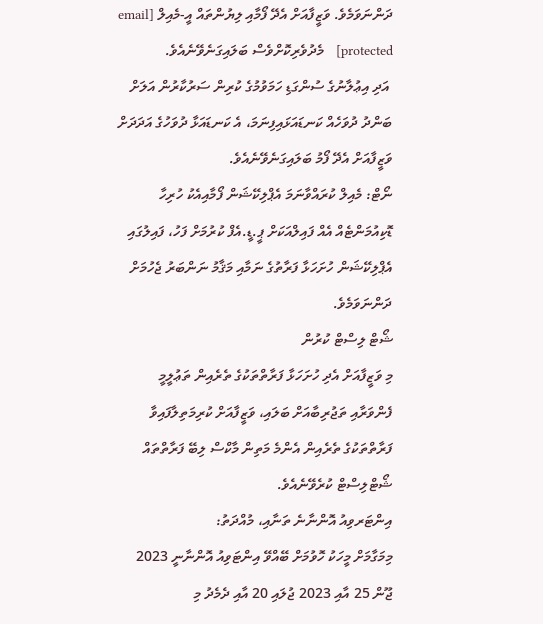ދަންނަވަމެވެ. ވަޒީފާއަށް އެދޭ ފޯމާއި ލިޔުންތައް އީ-މެއިލް [email protected]   މެދުވެރިކޮށްވެސް ބަލައިގަނެވޭނެއެވެ.
 އަދި އިޢުލާނުގެ ސުންގަޑި ހަމަވުމުގެ ކުރިން ސަރުކާރުން އަލަށް ބަންދު ދުވަހެއް ކަނޑައަޅައިފިނަމަ، އެ ކަނޑައަޅާ ދުވަހުގެ އަދަދަށް ވަޒީފާއަށް އެދޭ ފޯމު ބަލައިގަނެވޭނެއެވެ.
ނޯޓް: މެއިލް ކުރައްވާނަމަ އެޕްލިކޭޝަން ފޯމާއިއެކު ހުރިހާ ޑޮކިއުމަންޓެއް އެއް ފައިލްއަކަށް ޕީ.ޑީ.އެފް ކުރުމަށް ފަހު، ފައިލުގައި  އެޕްލިކޭޝަން ހުށަހަޅާ ފަރާތުގެ ނަމާއި މަޤާމު ނަންބަރު ޖެހުމަށް ދަންނަވަމެވެ.
ޝޯޓް ލިސްޓް ކުރުން
މި ވަޒީފާއަށް އެދި ހުށަހަޅާ ފަރާތްތަކުގެ ތެރެއިން ތަޢުލީމީ ފެންވަރާއި ތަޖުރިބާއަށް ބަލައި، ވަޒީފާއަށް ކުރިމަތިލާފައިވާ ފަރާތްތަކުގެ ތެރެއިން އެންމެ މަތިން މާކްސް ލިބޭ ފަރާތްތައް ޝޯޓްލިސްޓް ކުރެވޭނެއެވެ.
އިންޓަރވިއު އޮންނާނެ ތަނާއި، މުއްދަތު:
މިމަގާމަށް މީހަކު ހޮވުމަށް ބޭއްވޭ އިންޓަވިއު އޮންނާނީ 2023 ޖޫން 25 އާއި 2023 ޖުލައި 20 އާއި ދެމެދު މި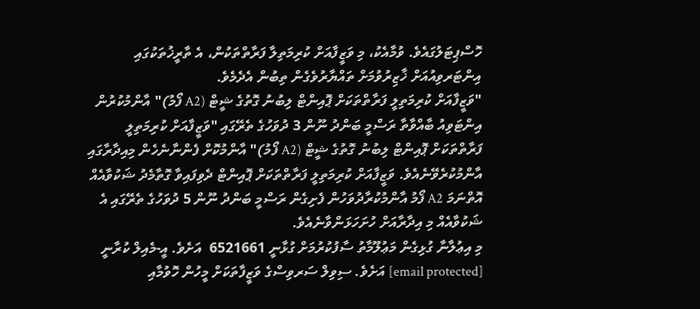ހޮސްޕިޓަލުގައެވެ. ވުމާއެކު، މި ވަޒީފާއަށް ކުރިމަތިލާ ފަރާތްތަކުން، އެ ތާރީޚުތަކުގައި އިންޓަރވިއުއަށް ޚާޒިރުވުމަށް ތައްޔާރުވެގެން ތިބުން އެދެމެވެ.
"ވަޒީފާއަށް ކުރިމަތިލީ ފަރާތްތަކަށް ޕޮއިންޓް ލިބުނު ގޮތުގެ ޝީޓް (A2 ފޯމު)" އާންމުކުރުން
އިންޓަވިއު ބާއްވާތާ ރަސްމީ ބަންދު ނޫން 3 ދުވަހުގެ ތެރޭގައި "ވަޒީފާއަށް ކުރިމަތިލީ ފަރާތްތަކަށް ޕޮއިންޓް ލިބުނު ގޮތުގެ ޝީޓް (A2 ފޯމު)" އާންމުކޮށް ފެންނާނެހެން މިއިދާރާގައި އާންމުކުރެވޭނެއެވެ. ވަޒީފާއަށް ކުރިމަތިލީ ފަރާތްތަކަށް ޕޮއިންޓް ދެވިފައިވާ ގޮތާމެދު ޝަކުވާއެއް އޮތްނަމަ A2 ފޯމު އާންމުކުރާދުވަހުން ފެށިގެން ރަސްމީ ބަންދު ނޫން 5 ދުވަހުގެ ތެރޭގައި އެ ޝަކުވާއެއް މި އިދާރާއަށް ހުށަހަޅަންވާނެއެވެ.
މި އިޢުލާނާ ގުޅިގެން މަޢުލޫމާތު ސާފުކުރުމަށް ގުޅާނީ 6521661  އަށެވެ. އީ-މެއިލް ކުރާނީ [email protected] އަށެވެ. ސިވިލް ސަރވިސްގެ ވަޒީފާތަކަށް މީހުން ހޮވުމާއި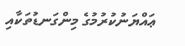ޢައްޔަނުކުރުމުގެ މިންގަނޑުތަކާއި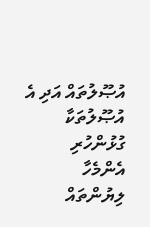އުޞޫލުތައް އަދި އެ އުޞޫލުތަކާ ގުޅުންހުރި އެންމެހާ ލިޔުންތައް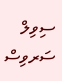ސިވިލް ސަރވިސް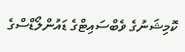ކޮމިޝަނުގެ ވެބްސައިޓްގެ ޑައުންލޯޑްސްގެ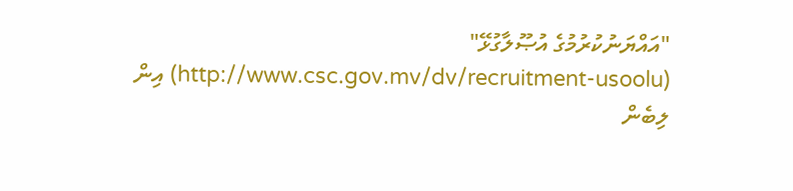"އައްޔަނުކުރުމުގެ އުޞޫލާގުޅޭ" (http://www.csc.gov.mv/dv/recruitment-usoolu) އިން ލިބެން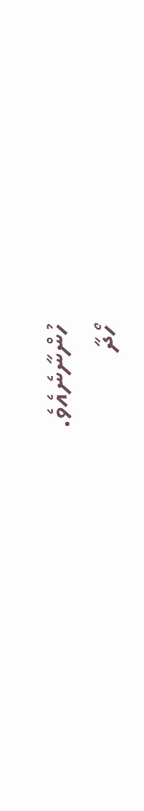ހުންނާނެއެވެ.
ހޯދާ